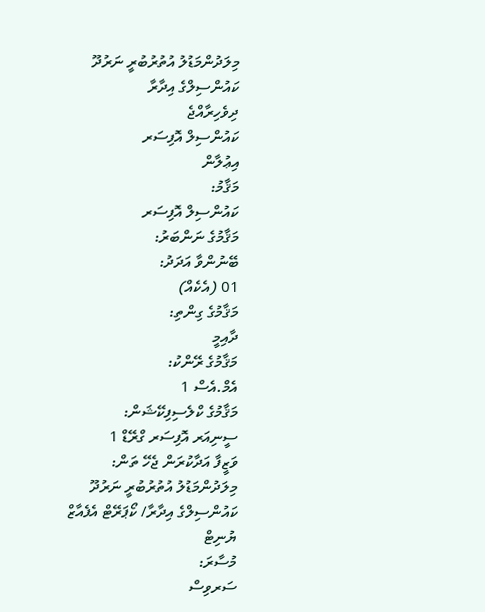މިލަދުންމަޑުލު އުތުރުބުރީ ނަރުދޫ ކައުންސިލްގެ އިދާރާ
ދިވެހިރާއްޖެ
ކައުންސިލް އޮފިސަރ
އިޢުލާން
މަޤާމު:
ކައުންސިލް އޮފިސަރ
މަޤާމުގެ ނަންބަރު:
ބޭނުންވާ އަދަދު:
01 (އެކެއް)
މަޤާމުގެ ގިންތި:
ދާއިމީ
މަޤާމުގެ ރޭންކު:
އެމް.އެސް 1
މަޤާމުގެ ކްލެސިފިކޭޝަން:
ސީނިއަރ އޮފިސަރ ގްރޭޑް 1
ވަޒީފާ އަދާކުރަން ޖެހޭ ތަން:
މިލަދުންމަޑުލު އުތުރުބުރީ ނަރުދޫ ކައުންސިލްގެ އިދާރާ/ ކޯޕަރޭޓް އެފެއާޒް ޔުނިޓް
މުސާރަ:
ސަރވިސް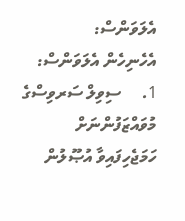އެލަވަންސް:
އެހެނިހެން އެލަވަންސް:
1.     ސިވިލް ސަރވިސްގެ މުވައްޒަފުންނަށް ހަމަޖެހިފައިވާ އުޞޫލުން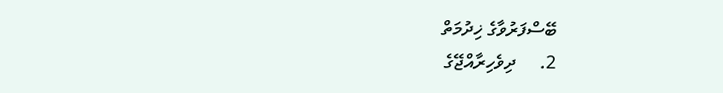ބޭސްފަރުވާގެ ޚިދުމަތް
2.     ދިވެހިރާއްޖޭގެ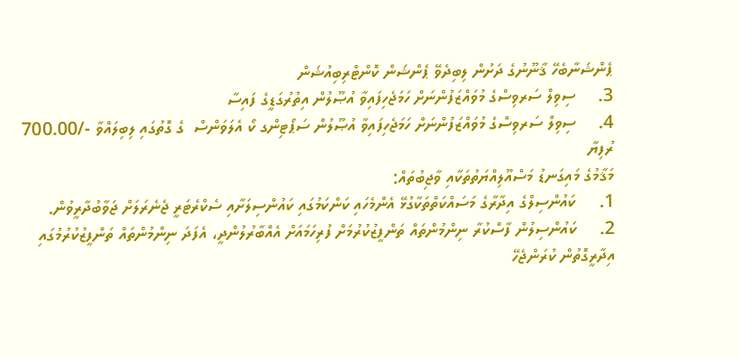ޕެންޝަނާބެހޭ ޤާނޫނުގެ ދަށުން ލިބިދެވޭ ޕެންޝަން ކޮންޓްރިބިއުޝަން
3.     ސިވިލް ސަރވިސްގެ މުވައްޒަފުންނަށް ހަމަޖެހިފައިވާ އުޞޫލުން އިތުރުގަޑީގެ ފައިސާ
4.     ސިވިލް ސަރވިސްގެ މުވައްޒަފުންނަށް ހަމަޖެހިފައިވާ އުޞޫލުން ސަޕޯޓިންގ ކޯ އެލަވަންސް  ގެ ގޮތުގައި ލިބިލައްވާ -/700.00 ރުފިޔާ
މަޤާމުގެ މައިގަނޑު މަސްއޫލިއްޔަތުތަކާއި ވާޖިބުތައް:
1.     ކައުންސިލްގެ އިދާރާގެ މަސައްކަތްތަކާގުޅޭ އެންމެހައި ކަންކަމުގައި ކައުންސިލަށާއި ސެކްރެޓަރީ ޖެނެރަލަށް ޖަވާބުދާރީވުން.
2.     ކައުންސިލުން ފާސްކުރާ ނިންމުންތައް ތަންފީޒުކުރުމަށް ފުރިހަމައަށް އެއްބާރުލުންދީ، އެފަދަ ނިންމުންތައް ތަންފީޒުކުރުމުގައި އިދާރީގޮތުން ކުރަންޖެހޭ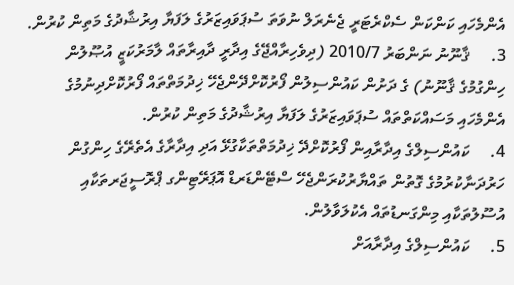އެންމެހައި ކަންކަން ސެކްރެޓަރީ ޖެނެރަލް ނުވަތަ ސުޕަވައިޒަރުގެ ލަފަޔާ އިރުޝާދުގެ މަތިން ކުރުން.
3.     ޤާނޫނު ނަންބަރު 2010/7 (ދިވެހިރާއްޖޭގެ އިދާރީ ދާއިރާތައް ލާމަރުކަޒީ އުޞޫލުން ހިންގުމުގެ ޤާނޫނު) ގެ ދަށުން ކައުންސިލުން ފޯރުކޮށްދޭންޖެހޭ ޚިދުމަތްތައް ފޯރުކޮށްދިނުމުގެ އެންމެހައި މަސައްކަތްތައް ސުޕަވައިޒަރުގެ ލަފަޔާ އިރުޝާދުގެ މަތިން ކުރުން.
4.     ކައުންސިލްގެ އިދާރާއިން ފޯރުކޮށްދޭ ޚިދުމަތްތަކާގުޅޭ އަދި އިދާރާގެ އެތެރޭގެ ހިންގުން ހަރުދަނާކުރުމުގެ ގޮތުން ތައްޔާރުކުރަންޖެހޭ ސްޓޭންޑަރޑް އޮޕަރޭޓިންގ ޕްރޮސީޖަރތަކާއި އުސޫލުތަކާއި މިންގަނޑުތައް އެކުލަވާލުން.
5.     ކައުންސިލްގެ އިދާރާއަށް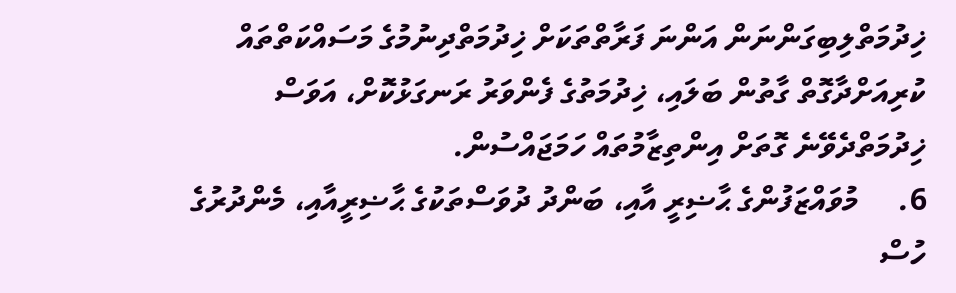ޚިދުމަތްލިބިގަންނަން އަންނަ ފަރާތްތަކަށް ޚިދުމަތްދިނުމުގެ މަސައްކަތްތައް ކުރިއަށްދާގޮތް ގާތުން ބަލައި، ޚިދުމަތުގެ ފެންވަރު ރަނގަޅުކޮށް، އަވަސް ޚިދުމަތްދެވޭނެ ގޮތަށް އިންތިޒާމުތައް ހަމަޖައްސުން.
6.     މުވައްޒަފުންގެ ޙާޟިރީ އާއި، ބަންދު ދުވަސްތަކުގެ ޙާޟިރީއާއި، މެންދުރުގެ ހުސް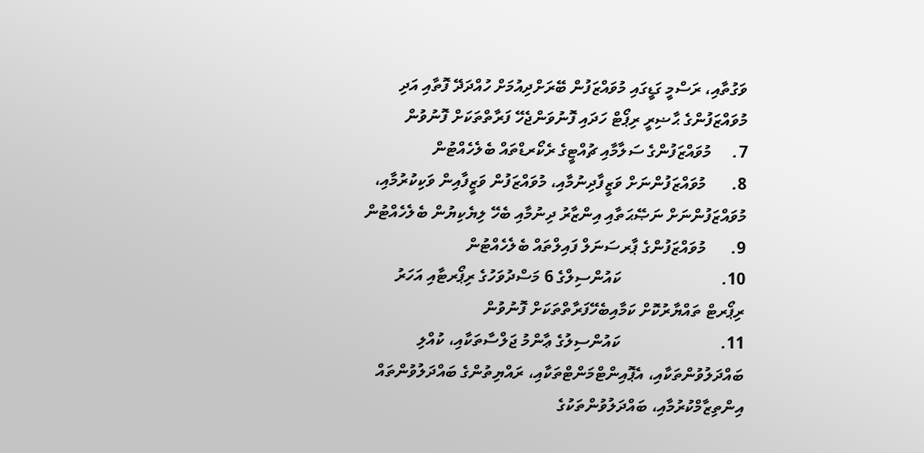ވަގުތާއި، ރަސްމީ ގަޑީގައި މުވައްޒަފުން ބޭރަށްދިއުމަށް ހުއްދަދޭ ފޮތާއި އަދި މުވައްޒަފުންގެ ޙާޟިރީ ރިޕޯޓް ހަދައި ފޮނުވަންޖެހޭ ފަރާތްތަކަށް ފޮނުވުން
7.     މުވައްޒަފުންގެ ސަލާމާއި ޗުއްޓީގެ ރެކޯރޑްތައް ބެލެހެއްޓުން
8.      މުވައްޒަފުންނަށް ވަޒީފާދިނުމާއި، މުވައްޒަފުން ވަޒީފާއިން ވަކިކުރުމާއި، މުވައްޒަފުންނަށް ނަޞޭޙަތާއި އިންޒާރު ދިނުމާއި ބެހޭ ލިޔެކިޔުން ބެލެހެއްޓުން
9.      މުވައްޒަފުންގެ ޕާރސަނަލް ފައިލްތައް ބެލެހެއްޓުން
10.                        ކައުންސިލްގެ 6 މަސްދުވަހުގެ ރިޕޯރޓާއި އަހަރު ރިޕޯރޓް ތައްޔާރުކޮށް ކަމާއިބެހޭފަރާތްތަކަށް ފޮނުވުން
11.                        ކައުންސިލުގެ ޢާންމު ޖަލްސާތަކާއި، ކުއްލި ބައްދަލުވުންތަކާއި، އެޕޮއިންޓްމަންޓްތަކާއި، ރައްޔިތުންގެ ބައްދަލުވުންތައް އިންތިޒާމްކުރުމާއި، ބައްދަލުވުންތަކުގެ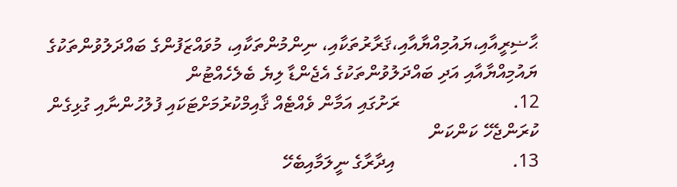ޙާޟިރީއާއި،ޔައުމިއްޔާއާއި،ޤަރާރުތަކާއި، ނިންމުންތަކާއި، މުވައްޒަފުންގެ ބައްދަލުވުންތަކުގެ ޔައުމިއްޔާއާއި އަދި ބައްދަލުވުންތަކުގެ އެޖެންޑާ ލިޔެ ބެލެހެއްޓުން
12.                        ރަށުގައި އަމާން ވެއްޓެއް ޤާއިމްކުރުމަށްޓަކައި ފުލުހުންނާއި ގުޅިގެން ކުރަންޖެހޭ ކަންކަން
13.                         އިދާރާގެ ނީލަމާއިބެހޭ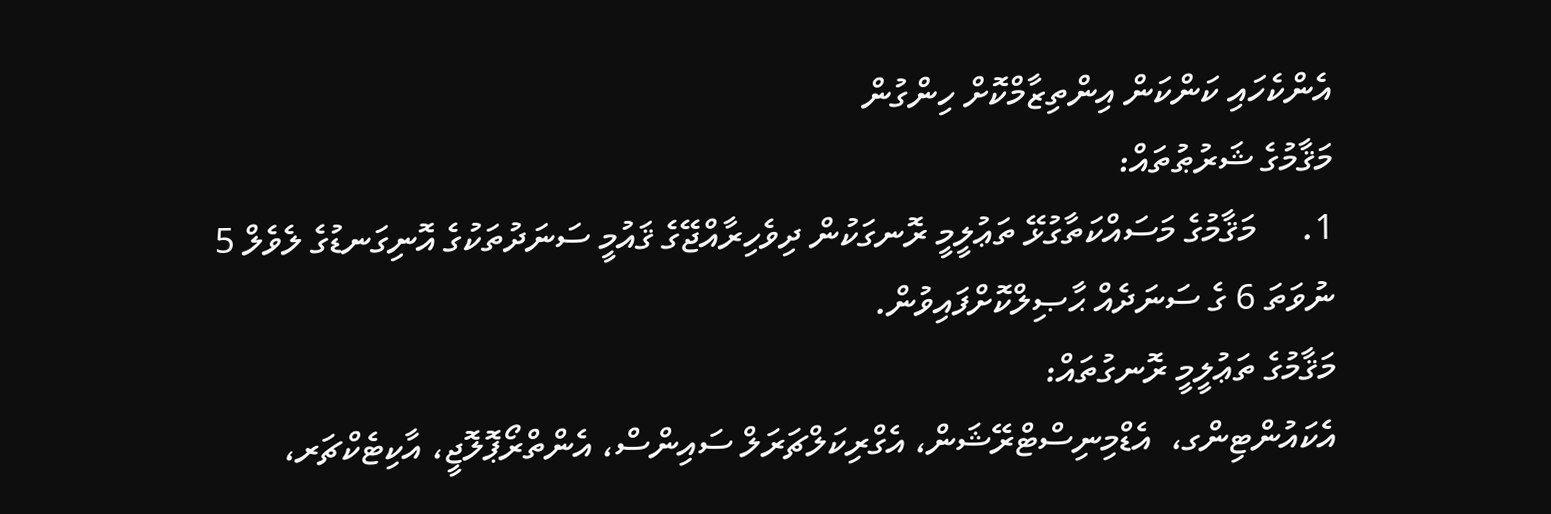އެންކެހައި ކަންކަން އިންތިޒާމްކޮށް ހިންގުން
މަޤާމުގެ ޝަރުޠުތައް:
1.     މަޤާމުގެ މަސައްކަތާގުޅޭ ތަޢުލީމީ ރޮނގަކުން ދިވެހިރާއްޖޭގެ ޤައުމީ ސަނަދުތަކުގެ އޮނިގަނޑުގެ ލެވެލް 5 ނުވަތަ 6 ގެ ސަނަދެއް ޙާޞިލްކޮށްފައިވުން.
މަޤާމުގެ ތަޢުލީމީ ރޮނގުތައް:
އެކައުންޓިންގ،  އެޑްމިނިސްޓްރޭޝަން، އެގްރިކަލްޗަރަލް ސައިންސް، އެންތްރޯޕޮލޮޖީ، އާކިޓެކްޗަރ،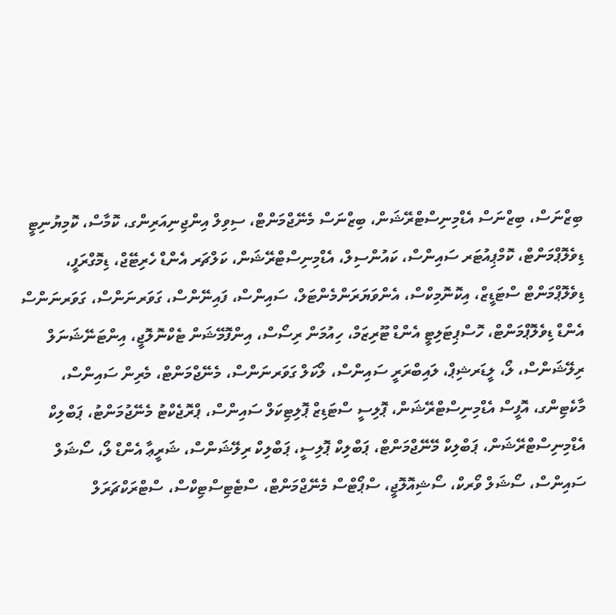ބިޒްނަސް، ބިޒްނަސް އެޑްމިނިސްޓްރޭޝަން، ބިޒްނަސް މެނޭޖްމަންޓް، ސިވިލް އިންޖިނިއަރިންގ، ކޮމާސް، ކޮމިޔުނިޓީ ޑިވެލޮޕްމަންޓް، ކޮމްޕިއުޓަރ ސައިންސް، ކައުންސިލް، އެޑްމިނިސްޓްރޭޝަން، ކަލްޗަރ އެންޑް ހެރިޓޭޖް، ޑިމޮގްރަފީ، ޑިވެލޮޕްމަންޓް ސްޓަޑީޒް، އިކޮނޮމިކްސް، އެންވަޔަރަންމެންޓަލް، ސައިންސް، ފައިނޭންސް، ގަވަރނަންސް، ގަވަރނަންސް އެންޑް ޑިވެލޮޕްމަންޓް، ހޮސްޕިޓަލިޓީ އެންޑް ޓޫރިޒަމް، ހިއުމަން ރިސޯސް، އިންފޮމޭޝަން ޓެކްނޮލޮޖީ، އިންޓަނޭޝަނަލް ރިލޭޝަންސް، ލޯ، ލީޑަރޝިޕް، ލައިބްރަރީ ސައިންސް، ލޯކަލް ގަވަރނަންސް، މެނޭޖްމަންޓް، މެރިން ސައިންސް، މާކެޓިންގ، އޮފީސް އެޑްމިނިސްޓްރޭޝަން، ޕޮލިސީ ސްޓަޑިޒް ޕޮލިޓިކަލް ސައިންސް، ޕްރޮޖެކްޓު މެނޭޖުމަންޓު، ޕަބްލިކް އެޑްމިނިސްޓްރޭޝަން، ޕަބްލިކް މޭނޭޖްމަންޓް، ޕަބްލިކް ޕޮލިސީ، ޕަބްލިކް ރިލޭޝަންސް، ޝަރީޢާ އެންޑް ލޯ، ސޯޝަލް ސައިންސް، ސޯޝަލް ވޯރކް، ސޯޝިއޮލޮޖީ، ސްޕޯޓްސް މެނޭޖްމަންޓް، ސްޓެޓިސްޓިކްސް، ސްޓްރަކްޗަރަލް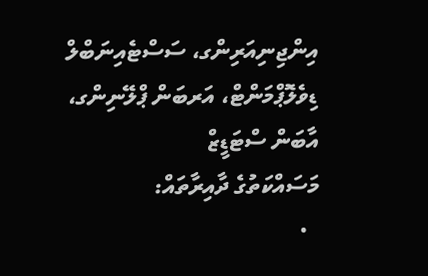އިންޖިނިއަރިންގ، ސަސްޓެއިނަބްލް ޑިވެލޮޕްމަންޓް، އަރބަން ޕްލޭނިންގ، އާބަން ސްޓަޑީޒް
މަސައްކަތުގެ ދާއިރާތައް:
  •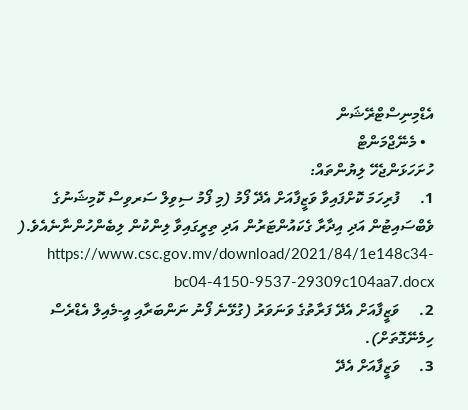އެޑްމިނިސްޓްރޭޝަން
  • މެނޭޖްމަންޓް
ހުށަހަޅަންޖެހޭ ލިޔުންތައް:
1.     ފުރިހަމަ ކޮށްފައިވާ ވަޒީފާއަށް އެދޭ ފޯމު (މި ފޯމު ސިވިލް ސަރވިސް ކޮމިޝަނުގެ ވެބްސައިޓުން އަދި އިދާރާ ގެކައުންޓަރުން އަދި ތިރީގައިވާ ލިންކުން ލިބެންހުންނާނެއެވެ.( https://www.csc.gov.mv/download/2021/84/1e148c34-bc04-4150-9537-29309c104aa7.docx
2.     ވަޒީފާއަށް އެދޭ ފަރާތުގެ ވަނަވަރު (ގުޅޭނެ ފޯނު ނަންބަރާއި އީ-މެއިލް އެޑްރެސް ހިމެނޭގޮތަށް).
3.     ވަޒީފާއަށް އެދޭ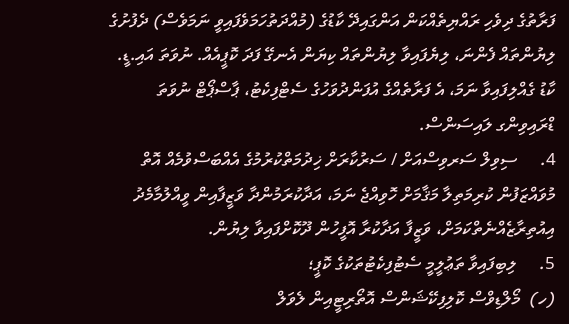ފަރާތުގެ ދިވެހި ރައްޔިތެއްކަން އަންގައިދޭ ކާޑުގެ (މުއްދަތުހަމަވެފައިވީ ނަމަވެސް) ދެފުށުގެ ލިޔުންތައް ފެންނަ، ލިޔެފައިވާ ލިޔުންތައް ކިޔަން އެނގޭ ފަދަ ކޮޕީއެއް. ނުވަތަ އައި.ޑީ. ކާޑު ގެއްލިފައިވާ ނަމަ، އެ ފަރާތެއްގެ އުފަންދުވަހުގެ ސެޓްފިކެޓު، ޕާސްޕޯޓް ނުވަތަ ޑްރައިވިންގ ލައިސަންސް.
4.     ސިވިލް ސަރވިސްއަށް / ސަރުކާރަށް ޚިދުމަތްކުރުމުގެ އެއްބަސްވުމެއް އޮތް މުވައްޒަފުން ކުރިމަތިލާ މަޤާމަށް ހޮވިއްޖެ ނަމަ، އަދާކުރަމުންދާ ވަޒީފާއިން ވީއްލުމާމެދު އިއުތިރާޒެއްނެތްކަމަށް، ވަޒީފާ އަދާކުރާ އޮފީހުން ދޫކޮށްފައިވާ ލިޔުން.
5.     ލިބިފައިވާ ތަޢުލީމީ ސެޓުފިކެޓުތަކުގެ ކޮޕީ؛
(ހ)  މޯލްޑިވްސް ކޮލިފިކޭޝަންސް އޮތޯރިޓީއިން ލެވަލް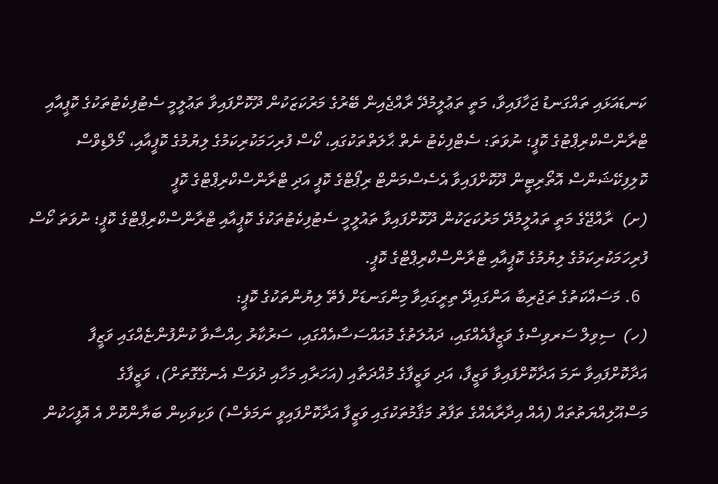ކަނޑައަޅައި ތައްގަނޑު ޖަހާފައިވާ، މަތީ ތަޢުލީމުދޭ ރާއްޖެއިން ބޭރުގެ މަރުކަޒަކުން ދޫކޮށްފައިވާ ތަޢުލީމީ ސެޓުފިކެޓުތަކުގެ ކޮޕީއާއި ޓްރާންސްކްރިޕްޓުގެ ކޮޕީ؛ ނުވަތަ: ސެޓްފިކެޓު ނެތް ޙާލަތްތަކުގައި، ކޯސް ފުރިހަމަކުރިކަމުގެ ލިޔުމުގެ ކޮޕީއާއި، މޯލްޑިވްސް ކޮލިފިކޭޝަންސް އޮތޯރިޓީން ދޫކޮށްފައިވާ އެސެސްމަންޓް ރިޕޯޓްގެ ކޮޕީ އަދި ޓްރާންސްކްރިޕްޓްގެ ކޮޕީ
(ށ)  ރާއްޖޭގެ މަތީ ތައުލީމުދޭ މަރުކަޒަކުން ދޫކޮށްފައިވާ ތައުލީމީ ސެޓުފިކެޓުތަކުގެ ކޮޕީއާއި ޓްރާންސްކްރިޕްޓްގެ ކޮޕީ؛ ނުވަތަ ކޯސް ފުރިހަމަކުރިކަމުގެ ލިޔުމުގެ ކޮޕީއާއި ޓްރާންސްކްރިޕްޓްގެ ކޮޕީ.
  6. މަސައްކަތުގެ ތަޖުރިބާ އަންގައިދޭ ތިރީގައިވާ މިންގަނޑަށް ފެތޭ ލިޔުންތަކުގެ ކޮޕީ:
(ހ)  ސިވިލް ސަރވިސްގެ ވަޒީފާއެއްގައި، ދައުލަތުގެ މުއައްސަސާއެއްގައި، ސަރުކާރު ހިއްސާވާ ކުންފުންޏެއްގައި ވަޒީފާ އަދާކޮށްފައިވާ ނަމަ އަދާކޮށްފައިވާ ވަޒީފާ، އަދި ވަޒީފާގެ މުއްދަތާއި (އަހަރާއި މަހާއި ދުވަސް އެނގޭގޮތަށް)، ވަޒީފާގެ މަސްއޫލިއްޔަތުތައް (އެއް އިދާރާއެއްގެ ތަފާތު މަޤާމުތަކުގައި ވަޒީފާ އަދާކޮށްފައިވީ ނަމަވެސް) ވަކިވަކިން ބަޔާންކޮށް އެ އޮފީހަކުން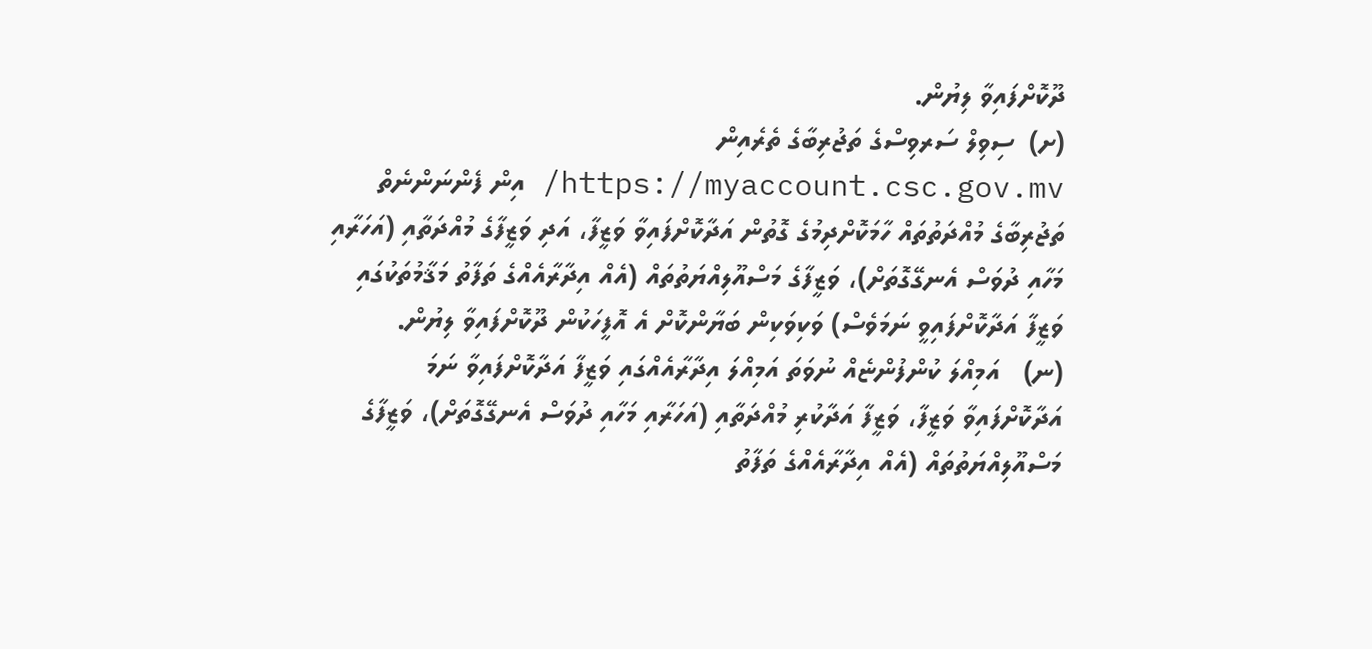ދޫކޮށްފައިވާ ލިޔުން.
(ށ)  ސިވިލް ސަރވިސްގެ ތަޖުރިބާގެ ތެރެއިން https://myaccount.csc.gov.mv/ އިން ފެންނަންނެތް ތަޖުރިބާގެ މުއްދަތުތައް ހާމަކޮށްދިމުގެ ގޮތުން އަދާކޮށްފައިވާ ވަޒީފާ، އަދި ވަޒީފާގެ މުއްދަތާއި (އަހަރާއި މަހާއި ދުވަސް އެނގޭގޮތަށް)، ވަޒީފާގެ މަސްއޫލިއްޔަތުތައް (އެއް އިދާރާއެއްގެ ތަފާތު މަޤާމުތަކުގައި ވަޒީފާ އަދާކޮށްފައިވީ ނަމަވެސް) ވަކިވަކިން ބަޔާންކޮށް އެ އޮފީހަކުން ދޫކޮށްފައިވާ ލިޔުން.
(ނ)   އަމިއްލަ ކުންފުންޏެއް ނުވަތަ އަމިއްލަ އިދާރާއެއްގައި ވަޒީފާ އަދާކޮށްފައިވާ ނަމަ އަދާކޮށްފައިވާ ވަޒީފާ، ވަޒީފާ އަދާކުރި މުއްދަތާއި (އަހަރާއި މަހާއި ދުވަސް އެނގޭގޮތަށް)، ވަޒީފާގެ މަސްއޫލިއްޔަތުތައް (އެއް އިދާރާއެއްގެ ތަފާތު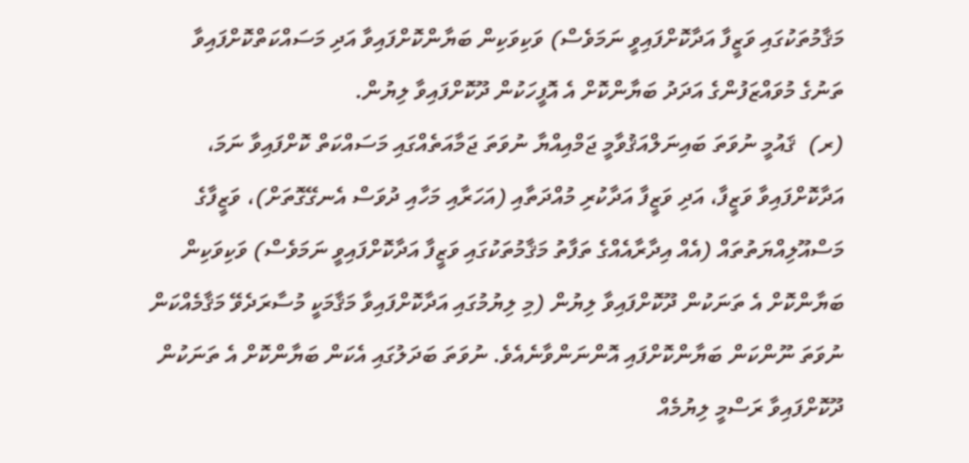މަޤާމުތަކުގައި ވަޒީފާ އަދާކޮށްފައިވީ ނަމަވެސް) ވަކިވަކިން ބަޔާންކޮށްފައިވާ އަދި މަސައްކަތްކޮށްފައިވާ ތަނުގެ މުވައްޒަފުންގެ އަދަދު ބަޔާންކޮށް އެ އޮފީހަކުން ދޫކޮށްފައިވާ ލިޔުން.
(ރ)  ޤައުމީ ނުވަތަ ބައިނަލްއަޤުވާމީ ޖަމްއިއްޔާ ނުވަތަ ޖަމާއަތެއްގައި މަސައްކަތް ކޮށްފައިވާ ނަމަ، އަދާކޮށްފައިވާ ވަޒީފާ، އަދި ވަޒީފާ އަދާކުރި މުއްދަތާއި (އަހަރާއި މަހާއި ދުވަސް އެނގޭގޮތަށް)، ވަޒީފާގެ މަސްއޫލިއްޔަތުތައް (އެއް އިދާރާއެއްގެ ތަފާތު މަޤާމުތަކުގައި ވަޒީފާ އަދާކޮށްފައިވީ ނަމަވެސް) ވަކިވަކިން ބަޔާންކޮށް އެ ތަނަކުން ދޫކޮށްފައިވާ ލިޔުން (މި ލިޔުމުގައި އަދާކޮށްފައިވާ މަޤާމަކީ މުސާރަދެވޭ މަޤާމެއްކަން ނުވަތަ ނޫންކަން ބަޔާންކޮށްފައި އޮންނަންވާނެއެވެ. ނުވަތަ ބަދަލުގައި އެކަން ބަޔާންކޮށް އެ ތަނަކުން ދޫކޮށްފައިވާ ރަސްމީ ލިޔުމެއް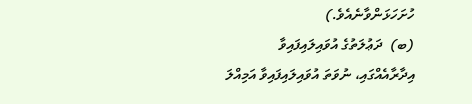ހުށަހަޅަންވާނެއެވެ.)
(ބ)  ދަޢުލަތުގެ އުވައިލައިފައިވާ އިދާރާއެއްގައި، ނުވަތަ އުވައިލައިފައިވާ އަމިއްލަ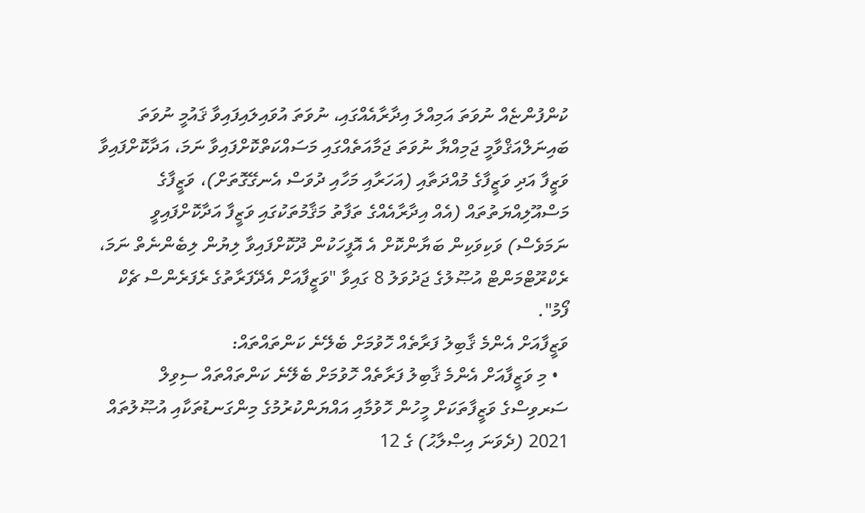ކުންފުންޏެއް ނުވަތަ އަމިއްލަ އިދާރާއެއްގައި، ނުވަތަ އުވައިލައިފައިވާ ޤައުމީ ނުވަތަ ބައިނަލްއަޤްވާމީ ޖަމިއްޔާ ނުވަތަ ޖަމާއަތެއްގައި މަސައްކަތްކޮށްފައިވާ ނަމަ، އަދާކޮށްފައިވާ ވަޒީފާ އަދި ވަޒީފާގެ މުއްދަތާއި (އަހަރާއި މަހާއި ދުވަސް އެނގޭގޮތަށް)، ވަޒީފާގެ މަސްއޫލިއްޔަތުތައް (އެއް އިދާރާއެއްގެ ތަފާތު މަޤާމުތަކުގައި ވަޒީފާ އަދާކޮށްފައިވީ ނަމަވެސް) ވަކިވަކިން ބަޔާންކޮށް އެ އޮފީހަކުން ދޫކޮށްފައިވާ ލިޔުން ލިބެންނެތް ނަމަ، ރެކްރޫޓްމަންޓް އުޞޫލުގެ ޖަދުވަލު 8 ގައިވާ "ވަޒީފާއަށް އެދޭފަރާތުގެ ރެފަރެންސް ޗެކް ފޯމު".
ވަޒީފާއަށް އެންމެ ޤާބިލު ފަރާތެއް ހޮވުމަށް ބެލޭނެ ކަންތައްތައް:
  • މި ވަޒީފާއަށް އެންމެ ޤާބިލު ފަރާތެއް ހޮވުމަށް ބެލޭނެ ކަންތައްތައް ސިވިލް ސަރވިސްގެ ވަޒީފާތަކަށް މީހުން ހޮވުމާއި އައްޔަންކުރުމުގެ މިންގަނޑުތަކާއި އުޞޫލުތައް 2021 (ދެވަނަ އިޞްލާޙު) ގެ 12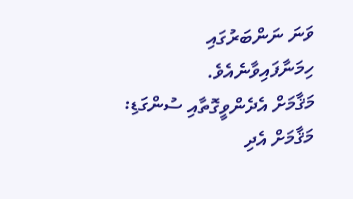ވަނަ ނަންބަރުގައި ހިމަނާފައިވާނެއެވެ.
މަޤާމަށް އެދެންވީގޮތާއި ސުންގަޑި:
މަޤާމަށް އެދި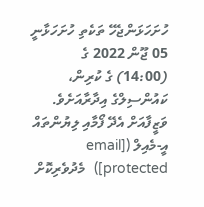ހުށަހަޅަންޖެހޭ ތަކެތި ހުށަހަޅާނީ 05 ޖޫން 2022 ގެ (14:00) ގެ ކުރިން، ކައުންސިލްގެ އިދާރާއަށެވެ. ވަޒީފާއަށް އެދޭ ފޯމާއި ލިޔުންތައް އީ-މެއިލް ([email protected])  މެދުވެރިކޮށް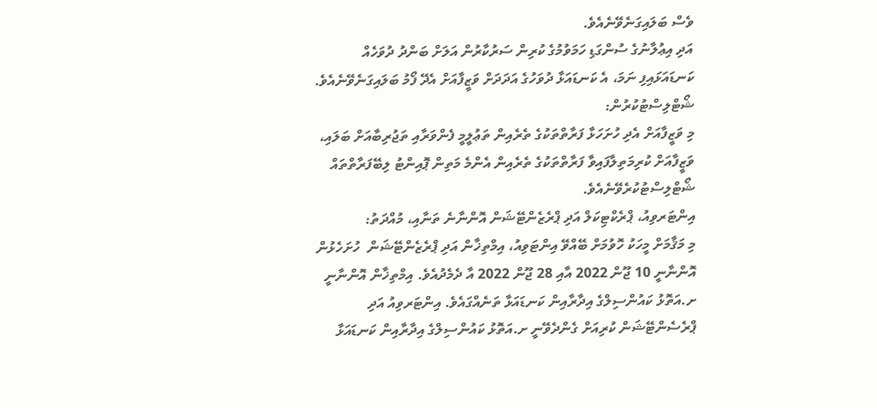ވެސް ބަލައިގަނެވޭނެއެވެ.
އަދި އިޢުލާނުގެ ސުންގަޑި ހަމަވުމުގެ ކުރިން ސަރުކާރުން އަލަށް ބަންދު ދުވަހެއް ކަނޑައަޅައިފި ނަމަ، އެ ކަނޑައަޅާ ދުވަހުގެ އަދަދަށް ވަޒީފާއަށް އެދޭ ފޯމު ބަލައިގަނެވޭނެއެވެ.
ޝޯޓްލިސްޓުކުރުން:
މި ވަޒީފާއަށް އެދި ހުށަހަޅާ ފަރާތްތަކުގެ ތެރެއިން ތަޢުލީމީ ފެންވަރާއި ތަޖުރިބާއަށް ބަލައި، ވަޒީފާއަށް ކުރިމަތިލާފައިވާ ފަރާތްތަކުގެ ތެރެއިން އެންމެ މަތިން ޕޮއިންޓު ލިބޭފަރާތްތައް ޝޯޓްލިސްޓުކުރެވޭނެއެވެ.
އިންޓަރވިއު، ޕްރެކްޓިކަލް އަދި ޕްރެޒެންޓޭޝަން އޮންނާނެ ތަނާއި، މުއްދަތު:
މި މަޤާމަށް މީހަކު ހޮވުމަށް ބޭއްވޭ އިންޓަވިއު، އިމްތިޚާން އަދި ޕްރެޒެންޓޭޝަން  ހުށަހެޅުން އޮންނާނީ 10 ޖޫން 2022 އާއި 28 ޖޫން 2022 އާ ދެމެދުއެވެ. އިމްތިޚާން އޮންނާނީ ށ.އަތޮޅު ކައުންސިލްގެ އިދާރާއިން ކަނޑައަޅާ ތަނެއްގައެވެ. އިންޓަރވިއު އަދި ޕްރެސެންޓޭޝަން ކުރިއަށް ގެންދެވޭނީ ށ.އަތޮޅު ކައުންސިލްގެ އިދާރާއިން ކަނޑައަޅާ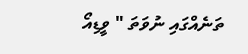ތަނެއްގައި ނުވަތަ " ވީޑިއޯ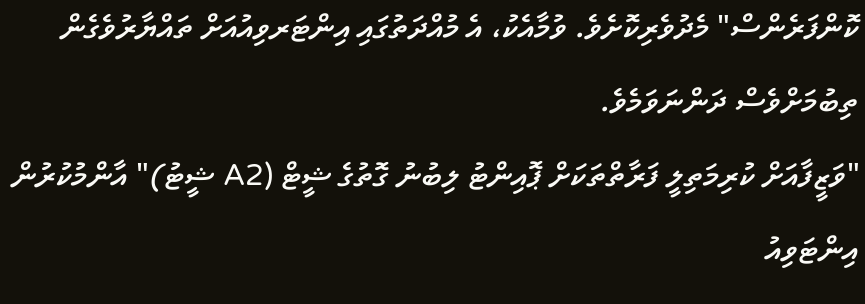ކޮންފަރެންސް" މެދުވެރިކޮށެވެ. ވުމާއެކު، އެ މުއްދަތުގައި އިންޓަރވިއުއަށް ތައްޔާރުވެގެން ތިބުމަށްވެސް ދަންނަވަމެވެ.
"ވަޒީފާއަށް ކުރިމަތިލީ ފަރާތްތަކަށް ޕޮއިންޓު ލިބުނު ގޮތުގެ ޝީޓް (A2 ޝީޓު)" އާންމުކުރުން
އިންޓަވިއު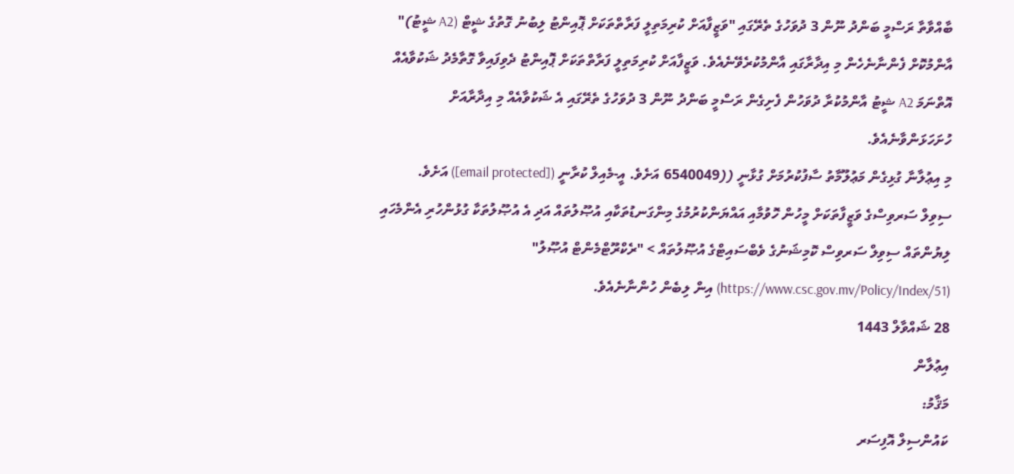ބާއްވާތާ ރަސްމީ ބަންދު ނޫން 3 ދުވަހުގެ ތެރޭގައި "ވަޒީފާއަށް ކުރިމަތިލީ ފަރާތްތަކަށް ޕޮއިންޓު ލިބުނު ގޮތުގެ ޝީޓް (A2 ޝީޓު)" އާންމުކޮށް ފެންނާނެހެން މި އިދާރާގައި އާންމުކުރެވޭނެއެވެ. ވަޒީފާއަށް ކުރިމަތިލީ ފަރާތްތަކަށް ޕޮއިންޓު ދެވިފައިވާ ގޮތާމެދު ޝަކުވާއެއް އޮތްނަމަ A2 ޝީޓު އާންމުކުރާ ދުވަހުން ފެށިގެން ރަސްމީ ބަންދު ނޫން 3 ދުވަހުގެ ތެރޭގައި އެ ޝަކުވާއެއް މި އިދާރާއަށް ހުށަހަޅަންވާނެއެވެ.
މި އިޢުލާނާ ގުޅިގެން މަޢުލޫމާތު ސާފުކުރުމަށް ގުޅާނީ ((6540049 އަށެވެ. އީ-މެއިލް ކުރާނީ ([email protected]) އަށެވެ.
ސިވިލް ސަރވިސްގެ ވަޒީފާތަކަށް މީހުން ހޮވުމާއި އައްޔަންކުރުމުގެ މިންގަނޑުތަކާއި އުޞޫލުތައް އަދި އެ އުޞޫލުތަކާ ގުޅުންހުރި އެންމެހައި ލިޔުންތައް ސިވިލް ސަރވިސް ކޮމިޝަނުގެ ވެބްސައިޓްގެ އުޞޫލުތައް > "ރެކްރޫޓްމެންޓް އުޞޫލު" (https://www.csc.gov.mv/Policy/Index/51) އިން ލިބެން ހުންނާނެއެވެ.
28 ޝައްވާލް 1443
އިޢުލާން
މަޤާމު:
ކައުންސިލް އޮފިސަރ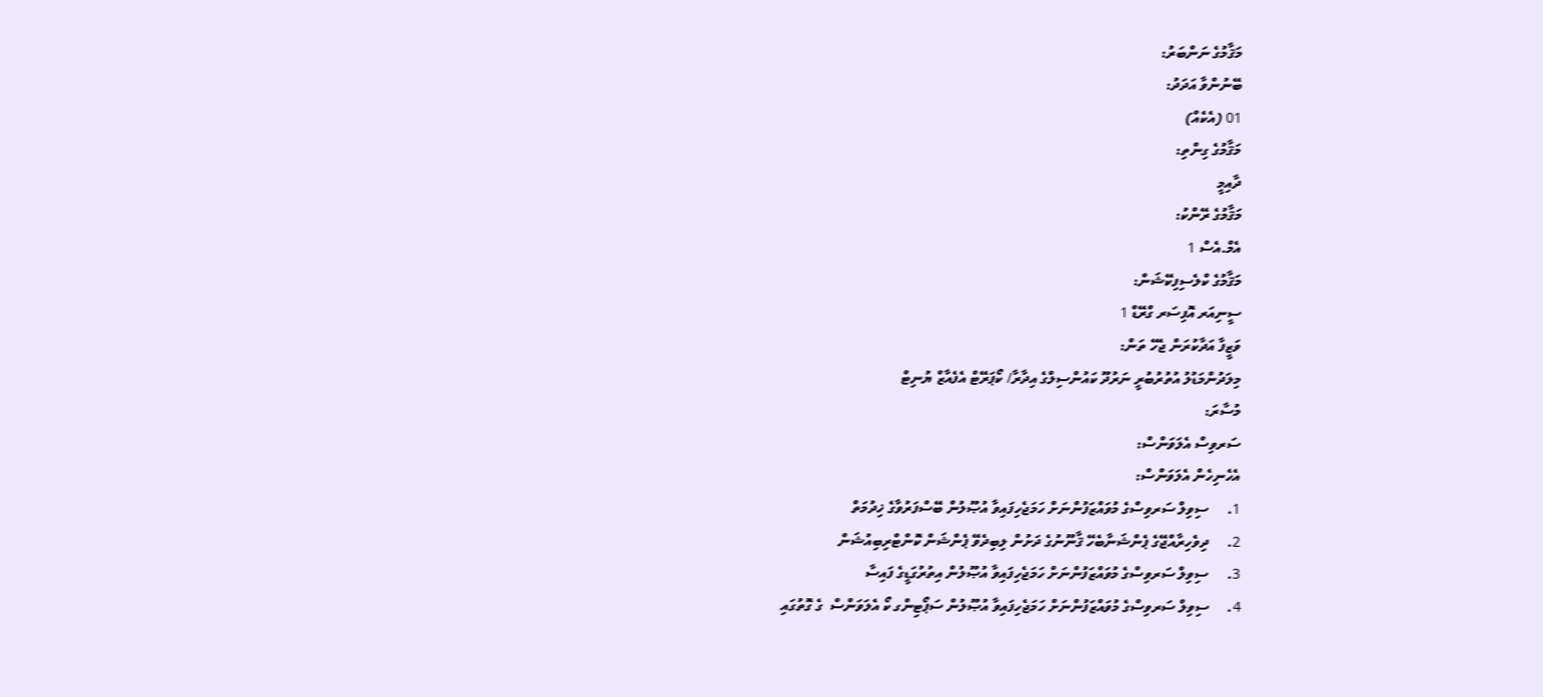މަޤާމުގެ ނަންބަރު:
ބޭނުންވާ އަދަދު:
01 (އެކެއް)
މަޤާމުގެ ގިންތި:
ދާއިމީ
މަޤާމުގެ ރޭންކު:
އެމް.އެސް 1
މަޤާމުގެ ކްލެސިފިކޭޝަން:
ސީނިއަރ އޮފިސަރ ގްރޭޑް 1
ވަޒީފާ އަދާކުރަން ޖެހޭ ތަން:
މިލަދުންމަޑުލު އުތުރުބުރީ ނަރުދޫ ކައުންސިލްގެ އިދާރާ/ ކޯޕަރޭޓް އެފެއާޒް ޔުނިޓް
މުސާރަ:
ސަރވިސް އެލަވަންސް:
އެހެނިހެން އެލަވަންސް:
1.     ސިވިލް ސަރވިސްގެ މުވައްޒަފުންނަށް ހަމަޖެހިފައިވާ އުޞޫލުން ބޭސްފަރުވާގެ ޚިދުމަތް
2.     ދިވެހިރާއްޖޭގެ ޕެންޝަނާބެހޭ ޤާނޫނުގެ ދަށުން ލިބިދެވޭ ޕެންޝަން ކޮންޓްރިބިއުޝަން
3.     ސިވިލް ސަރވިސްގެ މުވައްޒަފުންނަށް ހަމަޖެހިފައިވާ އުޞޫލުން އިތުރުގަޑީގެ ފައިސާ
4.     ސިވިލް ސަރވިސްގެ މުވައްޒަފުންނަށް ހަމަޖެހިފައިވާ އުޞޫލުން ސަޕޯޓިންގ ކޯ އެލަވަންސް  ގެ ގޮތުގައި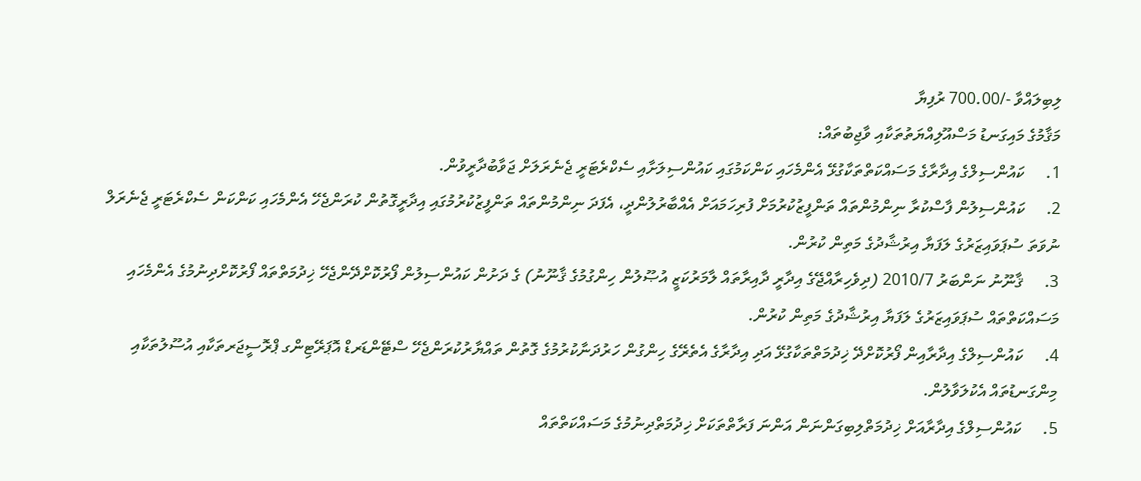ލިބިލައްވާ -/700.00 ރުފިޔާ
މަޤާމުގެ މައިގަނޑު މަސްއޫލިއްޔަތުތަކާއި ވާޖިބުތައް:
1.     ކައުންސިލްގެ އިދާރާގެ މަސައްކަތްތަކާގުޅޭ އެންމެހައި ކަންކަމުގައި ކައުންސިލަށާއި ސެކްރެޓަރީ ޖެނެރަލަށް ޖަވާބުދާރީވުން.
2.     ކައުންސިލުން ފާސްކުރާ ނިންމުންތައް ތަންފީޒުކުރުމަށް ފުރިހަމައަށް އެއްބާރުލުންދީ، އެފަދަ ނިންމުންތައް ތަންފީޒުކުރުމުގައި އިދާރީގޮތުން ކުރަންޖެހޭ އެންމެހައި ކަންކަން ސެކްރެޓަރީ ޖެނެރަލް ނުވަތަ ސުޕަވައިޒަރުގެ ލަފަޔާ އިރުޝާދުގެ މަތިން ކުރުން.
3.     ޤާނޫނު ނަންބަރު 2010/7 (ދިވެހިރާއްޖޭގެ އިދާރީ ދާއިރާތައް ލާމަރުކަޒީ އުޞޫލުން ހިންގުމުގެ ޤާނޫނު) ގެ ދަށުން ކައުންސިލުން ފޯރުކޮށްދޭންޖެހޭ ޚިދުމަތްތައް ފޯރުކޮށްދިނުމުގެ އެންމެހައި މަސައްކަތްތައް ސުޕަވައިޒަރުގެ ލަފަޔާ އިރުޝާދުގެ މަތިން ކުރުން.
4.     ކައުންސިލްގެ އިދާރާއިން ފޯރުކޮށްދޭ ޚިދުމަތްތަކާގުޅޭ އަދި އިދާރާގެ އެތެރޭގެ ހިންގުން ހަރުދަނާކުރުމުގެ ގޮތުން ތައްޔާރުކުރަންޖެހޭ ސްޓޭންޑަރޑް އޮޕަރޭޓިންގ ޕްރޮސީޖަރތަކާއި އުސޫލުތަކާއި މިންގަނޑުތައް އެކުލަވާލުން.
5.     ކައުންސިލްގެ އިދާރާއަށް ޚިދުމަތްލިބިގަންނަން އަންނަ ފަރާތްތަކަށް ޚިދުމަތްދިނުމުގެ މަސައްކަތްތައް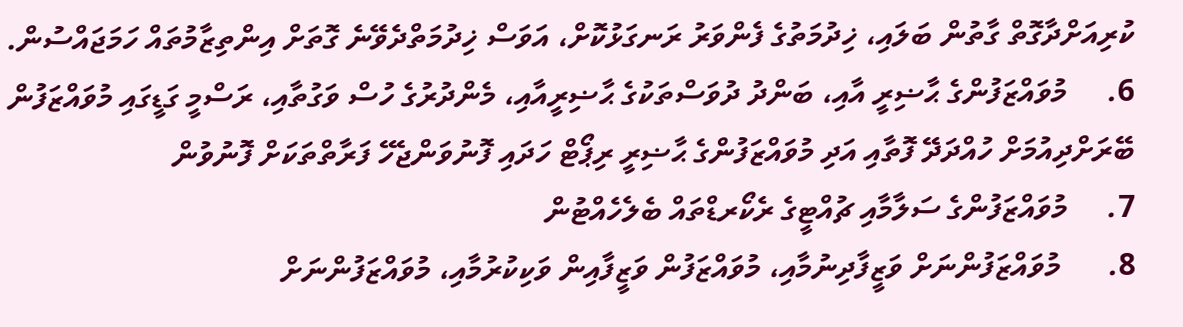ކުރިއަށްދާގޮތް ގާތުން ބަލައި، ޚިދުމަތުގެ ފެންވަރު ރަނގަޅުކޮށް، އަވަސް ޚިދުމަތްދެވޭނެ ގޮތަށް އިންތިޒާމުތައް ހަމަޖައްސުން.
6.     މުވައްޒަފުންގެ ޙާޟިރީ އާއި، ބަންދު ދުވަސްތަކުގެ ޙާޟިރީއާއި، މެންދުރުގެ ހުސް ވަގުތާއި، ރަސްމީ ގަޑީގައި މުވައްޒަފުން ބޭރަށްދިއުމަށް ހުއްދަދޭ ފޮތާއި އަދި މުވައްޒަފުންގެ ޙާޟިރީ ރިޕޯޓް ހަދައި ފޮނުވަންޖެހޭ ފަރާތްތަކަށް ފޮނުވުން
7.     މުވައްޒަފުންގެ ސަލާމާއި ޗުއްޓީގެ ރެކޯރޑްތައް ބެލެހެއްޓުން
8.      މުވައްޒަފުންނަށް ވަޒީފާދިނުމާއި، މުވައްޒަފުން ވަޒީފާއިން ވަކިކުރުމާއި، މުވައްޒަފުންނަށް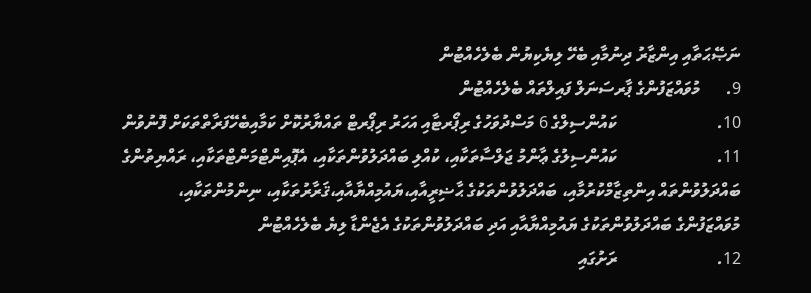ނަޞޭޙަތާއި އިންޒާރު ދިނުމާއި ބެހޭ ލިޔެކިޔުން ބެލެހެއްޓުން
9.      މުވައްޒަފުންގެ ޕާރސަނަލް ފައިލްތައް ބެލެހެއްޓުން
10.                        ކައުންސިލްގެ 6 މަސްދުވަހުގެ ރިޕޯރޓާއި އަހަރު ރިޕޯރޓް ތައްޔާރުކޮށް ކަމާއިބެހޭފަރާތްތަކަށް ފޮނުވުން
11.                        ކައުންސިލުގެ ޢާންމު ޖަލްސާތަކާއި، ކުއްލި ބައްދަލުވުންތަކާއި، އެޕޮއިންޓްމަންޓްތަކާއި، ރައްޔިތުންގެ ބައްދަލުވުންތައް އިންތިޒާމްކުރުމާއި، ބައްދަލުވުންތަކުގެ ޙާޟިރީއާއި،ޔައުމިއްޔާއާއި،ޤަރާރުތަކާއި، ނިންމުންތަކާއި، މުވައްޒަފުންގެ ބައްދަލުވުންތަކުގެ ޔައުމިއްޔާއާއި އަދި ބައްދަލުވުންތަކުގެ އެޖެންޑާ ލިޔެ ބެލެހެއްޓުން
12.                        ރަށުގައި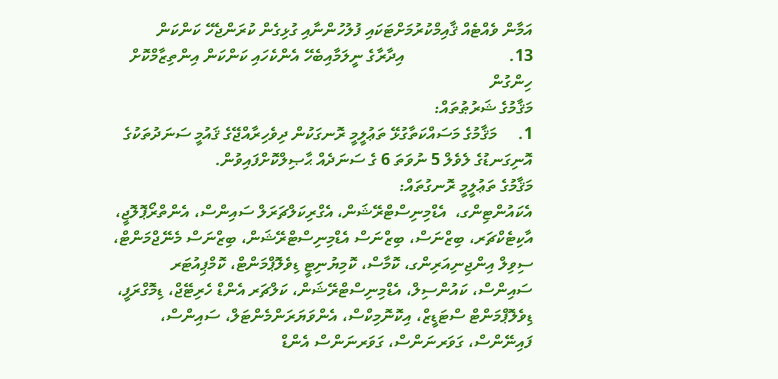އަމާން ވެއްޓެއް ޤާއިމްކުރުމަށްޓަކައި ފުލުހުންނާއި ގުޅިގެން ކުރަންޖެހޭ ކަންކަން
13.                         އިދާރާގެ ނީލަމާއިބެހޭ އެންކެހައި ކަންކަން އިންތިޒާމްކޮށް ހިންގުން
މަޤާމުގެ ޝަރުޠުތައް:
1.     މަޤާމުގެ މަސައްކަތާގުޅޭ ތަޢުލީމީ ރޮނގަކުން ދިވެހިރާއްޖޭގެ ޤައުމީ ސަނަދުތަކުގެ އޮނިގަނޑުގެ ލެވެލް 5 ނުވަތަ 6 ގެ ސަނަދެއް ޙާޞިލްކޮށްފައިވުން.
މަޤާމުގެ ތަޢުލީމީ ރޮނގުތައް:
އެކައުންޓިންގ،  އެޑްމިނިސްޓްރޭޝަން، އެގްރިކަލްޗަރަލް ސައިންސް، އެންތްރޯޕޮލޮޖީ، އާކިޓެކްޗަރ، ބިޒްނަސް، ބިޒްނަސް އެޑްމިނިސްޓްރޭޝަން، ބިޒްނަސް މެނޭޖްމަންޓް، ސިވިލް އިންޖިނިއަރިންގ، ކޮމާސް، ކޮމިޔުނިޓީ ޑިވެލޮޕްމަންޓް، ކޮމްޕިއުޓަރ ސައިންސް، ކައުންސިލް، އެޑްމިނިސްޓްރޭޝަން، ކަލްޗަރ އެންޑް ހެރިޓޭޖް، ޑިމޮގްރަފީ، ޑިވެލޮޕްމަންޓް ސްޓަޑީޒް، އިކޮނޮމިކްސް، އެންވަޔަރަންމެންޓަލް، ސައިންސް، ފައިނޭންސް، ގަވަރނަންސް، ގަވަރނަންސް އެންޑް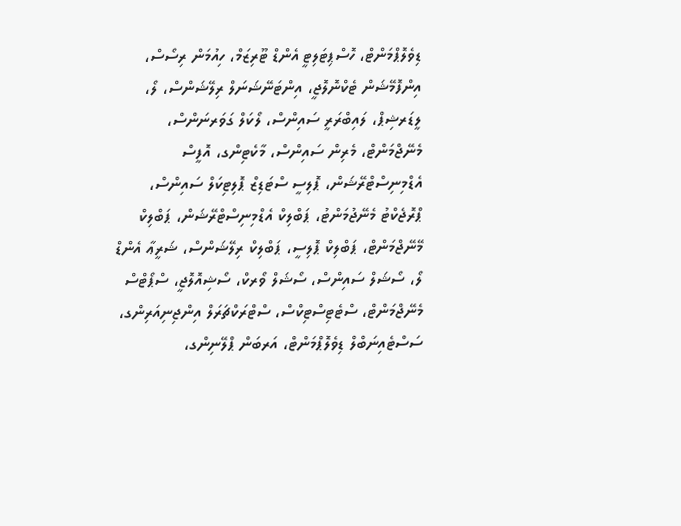ޑިވެލޮޕްމަންޓް، ހޮސްޕިޓަލިޓީ އެންޑް ޓޫރިޒަމް، ހިއުމަން ރިސޯސް، އިންފޮމޭޝަން ޓެކްނޮލޮޖީ، އިންޓަނޭޝަނަލް ރިލޭޝަންސް، ލޯ، ލީޑަރޝިޕް، ލައިބްރަރީ ސައިންސް، ލޯކަލް ގަވަރނަންސް، މެނޭޖްމަންޓް، މެރިން ސައިންސް، މާކެޓިންގ، އޮފީސް އެޑްމިނިސްޓްރޭޝަން، ޕޮލިސީ ސްޓަޑިޒް ޕޮލިޓިކަލް ސައިންސް، ޕްރޮޖެކްޓު މެނޭޖުމަންޓު، ޕަބްލިކް އެޑްމިނިސްޓްރޭޝަން، ޕަބްލިކް މޭނޭޖްމަންޓް، ޕަބްލިކް ޕޮލިސީ، ޕަބްލިކް ރިލޭޝަންސް، ޝަރީޢާ އެންޑް ލޯ، ސޯޝަލް ސައިންސް، ސޯޝަލް ވޯރކް، ސޯޝިއޮލޮޖީ، ސްޕޯޓްސް މެނޭޖްމަންޓް، ސްޓެޓިސްޓިކްސް، ސްޓްރަކްޗަރަލް އިންޖިނިއަރިންގ، ސަސްޓެއިނަބްލް ޑިވެލޮޕްމަންޓް، އަރބަން ޕްލޭނިންގ،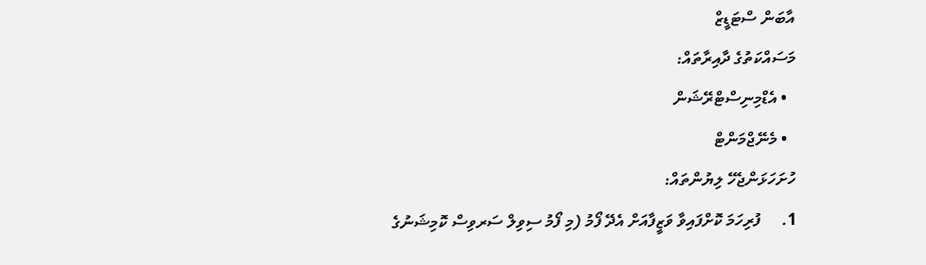އާބަން ސްޓަޑީޒް
މަސައްކަތުގެ ދާއިރާތައް:
  • އެޑްމިނިސްޓްރޭޝަން
  • މެނޭޖްމަންޓް
ހުށަހަޅަންޖެހޭ ލިޔުންތައް:
1.     ފުރިހަމަ ކޮށްފައިވާ ވަޒީފާއަށް އެދޭ ފޯމު (މި ފޯމު ސިވިލް ސަރވިސް ކޮމިޝަނުގެ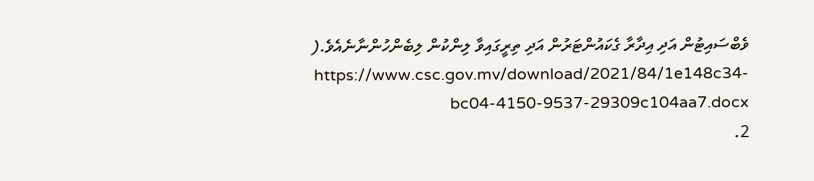ވެބްސައިޓުން އަދި އިދާރާ ގެކައުންޓަރުން އަދި ތިރީގައިވާ ލިންކުން ލިބެންހުންނާނެއެވެ.( https://www.csc.gov.mv/download/2021/84/1e148c34-bc04-4150-9537-29309c104aa7.docx
2.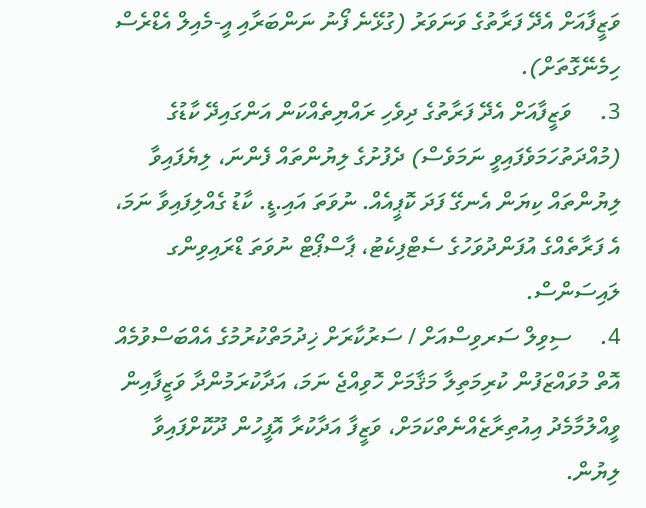ވަޒީފާއަށް އެދޭ ފަރާތުގެ ވަނަވަރު (ގުޅޭނެ ފޯނު ނަންބަރާއި އީ-މެއިލް އެޑްރެސް ހިމެނޭގޮތަށް).
3.     ވަޒީފާއަށް އެދޭ ފަރާތުގެ ދިވެހި ރައްޔިތެއްކަން އަންގައިދޭ ކާޑުގެ (މުއްދަތުހަމަވެފައިވީ ނަމަވެސް) ދެފުށުގެ ލިޔުންތައް ފެންނަ، ލިޔެފައިވާ ލިޔުންތައް ކިޔަން އެނގޭ ފަދަ ކޮޕީއެއް. ނުވަތަ އައި.ޑީ. ކާޑު ގެއްލިފައިވާ ނަމަ، އެ ފަރާތެއްގެ އުފަންދުވަހުގެ ސެޓްފިކެޓު، ޕާސްޕޯޓް ނުވަތަ ޑްރައިވިންގ ލައިސަންސް.
4.     ސިވިލް ސަރވިސްއަށް / ސަރުކާރަށް ޚިދުމަތްކުރުމުގެ އެއްބަސްވުމެއް އޮތް މުވައްޒަފުން ކުރިމަތިލާ މަޤާމަށް ހޮވިއްޖެ ނަމަ، އަދާކުރަމުންދާ ވަޒީފާއިން ވީއްލުމާމެދު އިއުތިރާޒެއްނެތްކަމަށް، ވަޒީފާ އަދާކުރާ އޮފީހުން ދޫކޮށްފައިވާ ލިޔުން.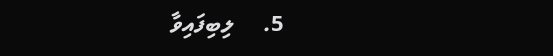5.     ލިބިފައިވާ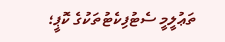ތަޢުލީމީ ސެޓުފިކެޓުތަކުގެ ކޮޕީ؛